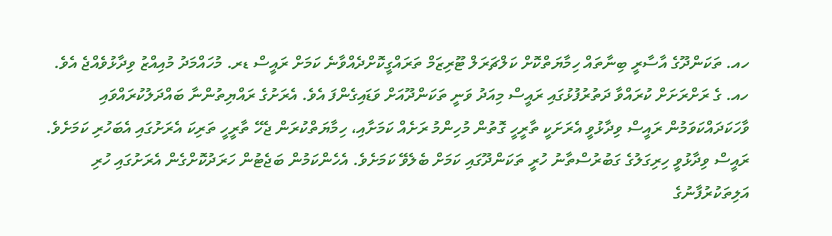ހއ. ތަކަންދޫގެ އާސާރީ ބިނާތައް ހިމާޔަތްކޮށް ކަލްޗަރަލް ޓޫރިޒަމް ތަރައްގީކޮށްދެއްވާނެ ކަމަށް ރައީސް ޑރ. މުހައްމަދު މުއިއްޒު ވިދާޅުވެއްޖެ އެވެ.
ހއ. ގެ ރަށްރަށަށް ކުރައްވާ ދަތުރުފުޅުގައި ރައީސް މިއަދު ވަނީ ތަކަންދޫއަށް ވަޑައިގެންފަ އެވެ. އެރަށުގެ ރައްޔިތުންނާ ބައްދަލުކުރައްވައި ވާހަކަދައްކަވަމުން ރައީސް ވިދާޅުވީ އެރަށަކީ ތާރީހީ ގޮތުން މުހިންމު ރަށެއް ކަމަށާއި، ހިމާޔަތްކުރަން ޖެހޭ ތާރީހީ ތަރިކަ އެރަށުގައި އެބަހުރި ކަމަށެވެ.
ރައީސް ވިދާޅުވީ ހިރިގަލުގެ ގަބުރުސްތާނު ހުރީ ތަކަންދޫގައި ކަމަށް ބެލެވޭ ކަމަށެވެ. އެހެންކަމުން ބަޖެޓުން ހަރަދުކޮށްގެން އެރަށުގައި ހުރި އަލިތަކުރުފާނުގެ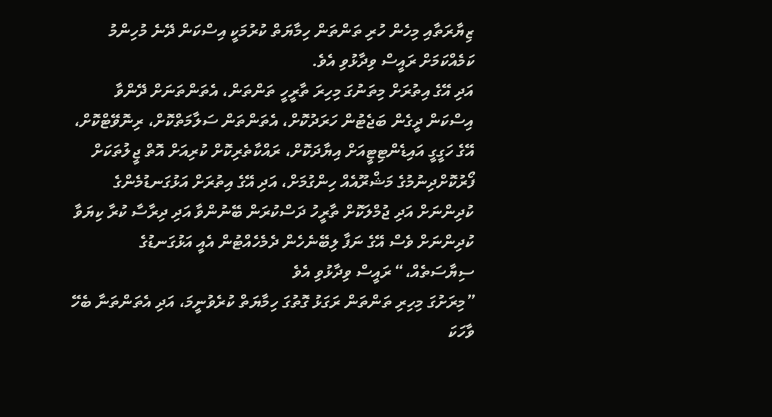ޒިޔާރަތާއި މިހެން ހުރި ތަންތަން ހިމާޔަތް ކުރުމަކީ އިސްކަން ދޭނެ މުހިންމު ކަމެއްކަމަށް ރައީސް ވިދާޅުވި އެވެ.
އަދި އޭގެ އިތުރަށް މިތަނުގަ މިހިރަ ތާރީހީ ތަންތަން، އެތަންތަނަށް ދޭންވާ އިސްކަން ދީގެން ބަޖެޓުން ހަރަދުކޮށް، އެތަންތަން ސަލާމަތްކޮށް، ރިނޮވޭޓްކޮށް، އޭގެ ހަގީގީ އައިޑެންޓިޓީއަށް އިޔާދަކޮށް، ރައްކާތެރިކޮށް ކުރިއަށް އޮތް ޖީލުތަކަށް ފޯރުކޮށްދިނުމުގެ މަޝްރޫއެއް ހިންގުމަށް، އަދި އޭގެ އިތުރަށް އަޅުގަނޑުމެންގެ ކުދިންނަށް އަދި ޖުމްލަކޮށް ތާރީހު ދަސްކުރަން ބޭނުންވާ އަދި ދިރާސާ ކުރާ ކިޔަވާ ކުދިންނަށް ވެސް އޭގެ ނަފާ ލިބޭނެހެން ދެމެހެއްޓުން އެއީ އަޅުގަނޑުގެ ސިޔާސަތެއް،“ ރައީސް ވިދާޅުވި އެވެ
”މިރަށުގަ މިހިރި ތަންތަން ރަގަޅު ގޮތުގަ ހިމާޔަތް ކުރެވުނީމަ، އަދި އެތަންތަނާ ބެހޭ ވާހަކަ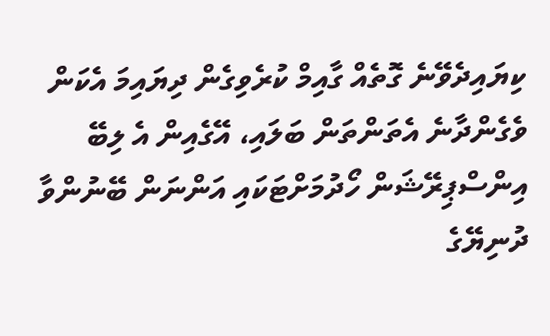ކިޔައިދެވޭނެ ގޮތެއް ގާއިމް ކުރެވިގެން ދިޔައިމަ އެކަން ވެގެންދާނެ އެތަންތަން ބަލައި، އޭގެއިން އެ ލިބޭ އިންސްޕިރޭޝަން ހޯދުމަށްޓަކައި އަންނަން ބޭނުންވާ ދުނިޔޭގެ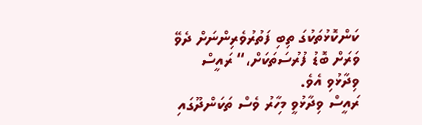ކަންކޮޅުތަކުގަ ތިބި ފަތުރުވެރިންނަށް ދެވޭ ވަރަށް ބޮޑު ފުރުސަތަކަށް،“ ރައީސް ވިދާޅުވި އެވެ.
ރައީސް ވިދާޅުވީ މިހާރު ވެސް ތަކަންދޫގައި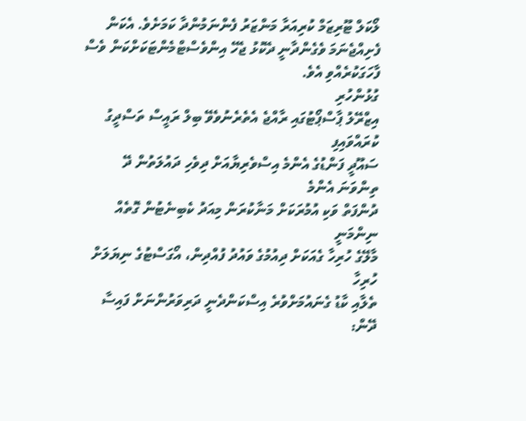ލޯކަލް ޓޫރިޒަމް ކުރިއަރާ މަންޒަރު ފެންނަމުންދާ ކަމަށެވެ. އެކަން ފެށިއްޖެނަމަ ވެގެންދާނީ ދެކޮޅު ޖެހޭ އިންވެސްޓްމެންޓަކަށްކަން ވެސް ފާހަގަކުރެއްވި އެވެ.
ގުޅުންހުރި
އިޒްރޭލު ޕާސްޕޯޓުގައި ރާއްޖެ އެތެރެނުވެވޭ ބިލް ރައީސް ތަސްދީގު ކުރައްވައިފި
ސައޫދީ ފަންޑުގެ އެންމެ އިސްވެރިޔާއަށް ދިވެހި ދައުލަތުން ދޭ ތިންވަނަ އެންމެ
ދުންފަތް ވަކި އުމުރަކަށް މަނާކުރަން މިއަދު ކެބިނެޓުން ގޮތެއް ނިންމަނީ
މާލޭގެ ހުރިހާ ގެއަކަށް ދިއުމުގެ ވައުދު ފުއްދިން، އޯގަސްޓުގެ ނިޔަލަށް ހުރިހާ
ތެލާއި ކާޑު ގެނައުމަށްވުރެ އިސްކަންދެނީ ދަރިވަރުންނަށް ފައިސާ ދޭން: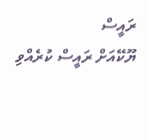ރައީސް
ޔޫކޭއަށް ރައީސް ކުރެއްވި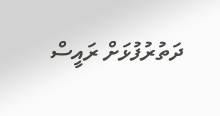ދަތުރުފުޅަށް ރައީސް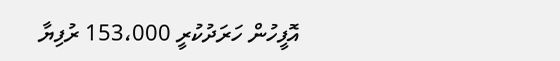އޮފީހުން ހަރަދުކުރީ 153،000 ރުފިޔާ